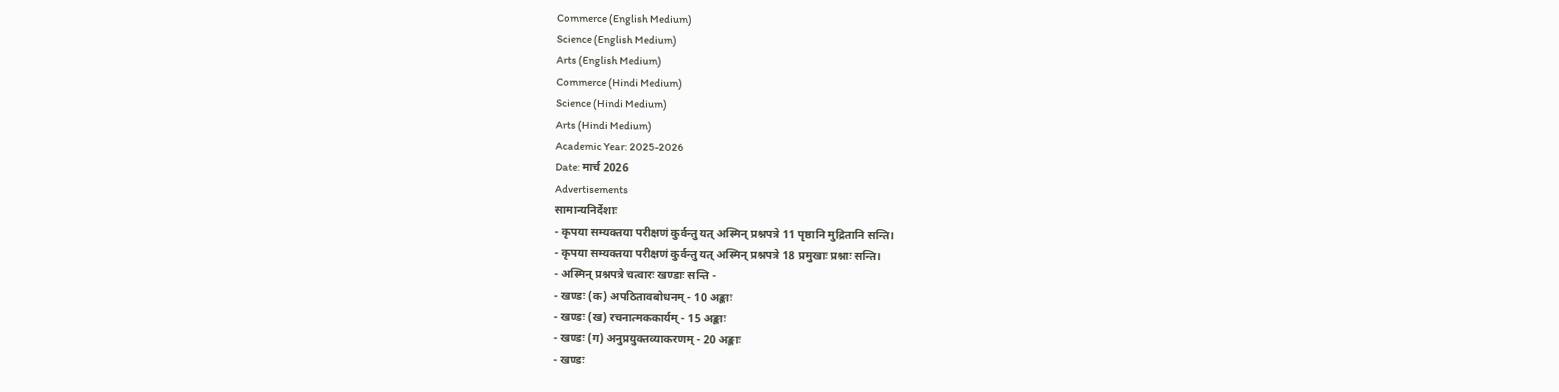Commerce (English Medium)
Science (English Medium)
Arts (English Medium)
Commerce (Hindi Medium)
Science (Hindi Medium)
Arts (Hindi Medium)
Academic Year: 2025-2026
Date: मार्च 2026
Advertisements
सामान्यनिर्देशाः
- कृपया सम्यक्तया परीक्षणं कुर्वन्तु यत् अस्मिन् प्रश्नपत्रे 11 पृष्ठानि मुद्रितानि सन्ति।
- कृपया सम्यक्तया परीक्षणं कुर्वन्तु यत् अस्मिन् प्रश्नपत्रे 18 प्रमुखाः प्रश्नाः सन्ति।
- अस्मिन् प्रश्नपत्रे चत्वारः खण्डाः सन्ति -
- खण्डः (क) अपठितावबोधनम् - 10 अङ्काः
- खण्डः (ख) रचनात्मककार्यम् - 15 अङ्काः
- खण्डः (ग) अनुप्रयुक्तव्याकरणम् - 20 अङ्काः
- खण्डः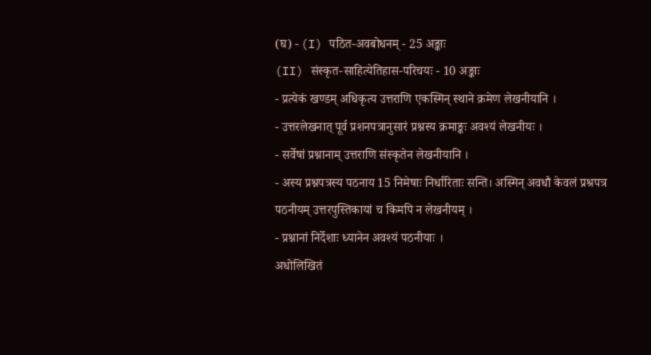(घ) - (I) पठित-अवबोधनम् - 25 अङ्काः
(II) संस्कृत-साहित्येतिहास-परिचयः - 10 अङ्काः
- प्रत्येकं खण्डम् अधिकृत्य उत्तराणि एकस्मिन् स्थाने क्रमेण लेखनीयानि ।
- उत्तरलेखनात् पूर्व प्रशनपत्रानुसारं प्रश्नस्य क्रमाङ्कः अवश्यं लेखनीयः ।
- सर्वेषां प्रश्नानाम् उत्तराणि संस्कृतेन लेखनीयानि ।
- अस्य प्रश्नपत्रस्य पठनाय 15 निमेषाः निर्धारिताः सन्ति। अस्मिन् अवधौ केवलं प्रश्रपत्र पठनीयम् उत्तरपुस्तिकायां च किमपि न लेखनीयम् ।
- प्रश्नानां निर्देशाः ध्यानेन अवश्यं पठनीयाः ।
अधोलिखितं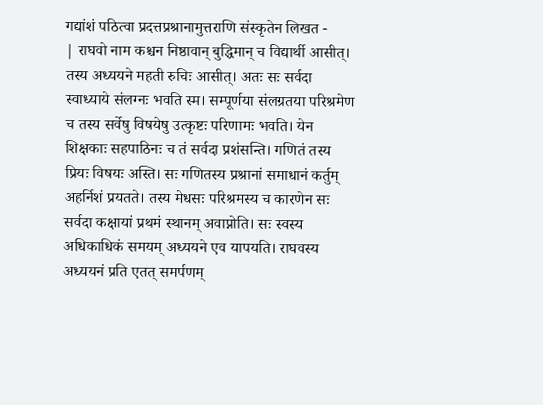गद्यांशं पठित्वा प्रदत्तप्रश्रानामुत्तराणि संस्कृतेन लिखत -
| राघवो नाम कश्चन निष्ठावान् बुद्धिमान् च विद्यार्थी आसीत्। तस्य अध्ययने महती रुचिः आसीत्। अतः सः सर्वदा स्वाध्याये संलग्नः भवति स्म। सम्पूर्णया संलग्रतया परिश्रमेण च तस्य सर्वेषु विषयेषु उत्कृष्टः परिणामः भवति। येन शिक्षकाः सहपाठिनः च तं सर्वदा प्रशंसन्ति। गणितं तस्य प्रियः विषयः अस्ति। सः गणितस्य प्रश्रानां समाधानं कर्तुम् अहर्निशं प्रयतते। तस्य मेधसः परिश्रमस्य च कारणेन सः सर्वदा कक्षायां प्रथमं स्थानम् अवाप्नोति। सः स्वस्य अधिकाधिकं समयम् अध्ययने एव यापयति। राघवस्य अध्ययनं प्रति एतत् समर्पणम्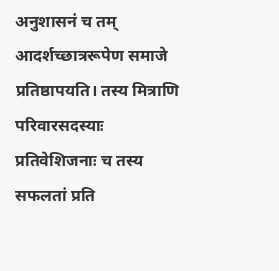अनुशासनं च तम् आदर्शच्छात्ररूपेण समाजे प्रतिष्ठापयति। तस्य मित्राणि परिवारसदस्याः प्रतिवेशिजनाः च तस्य सफलतां प्रति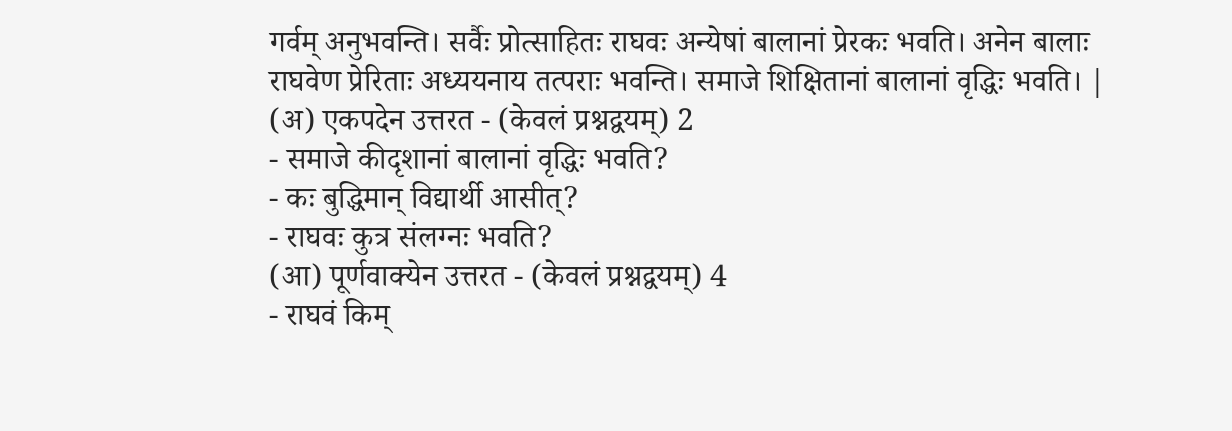गर्वम् अनुभवन्ति। सर्वैः प्रोत्साहितः राघवः अन्येषां बालानां प्रेरकः भवति। अनेन बालाः राघवेण प्रेरिताः अध्ययनाय तत्पराः भवन्ति। समाजे शिक्षितानां बालानां वृद्धिः भवति। |
(अ) एकपदेन उत्तरत - (केवलं प्रश्नद्वयम्) 2
- समाजे कीदृशानां बालानां वृद्धिः भवति?
- कः बुद्धिमान् विद्यार्थी आसीत्?
- राघवः कुत्र संलग्नः भवति?
(आ) पूर्णवाक्येन उत्तरत - (केवलं प्रश्नद्वयम्) 4
- राघवं किम्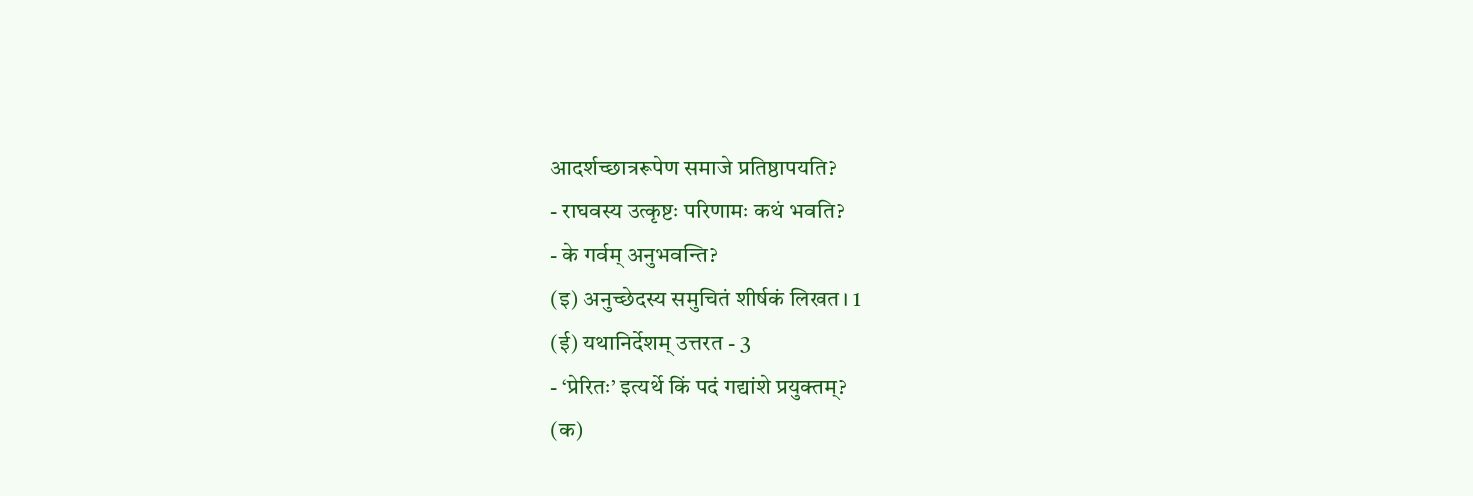आदर्शच्छात्ररूपेण समाजे प्रतिष्ठापयति?
- राघवस्य उत्कृष्टः परिणामः कथं भवति?
- के गर्वम् अनुभवन्ति?
(इ) अनुच्छेदस्य समुचितं शीर्षकं लिखत। 1
(ई) यथानिर्देशम् उत्तरत - 3
- ‘प्रेरितः’ इत्यर्थे किं पदं गद्यांशे प्रयुक्तम्?
(क)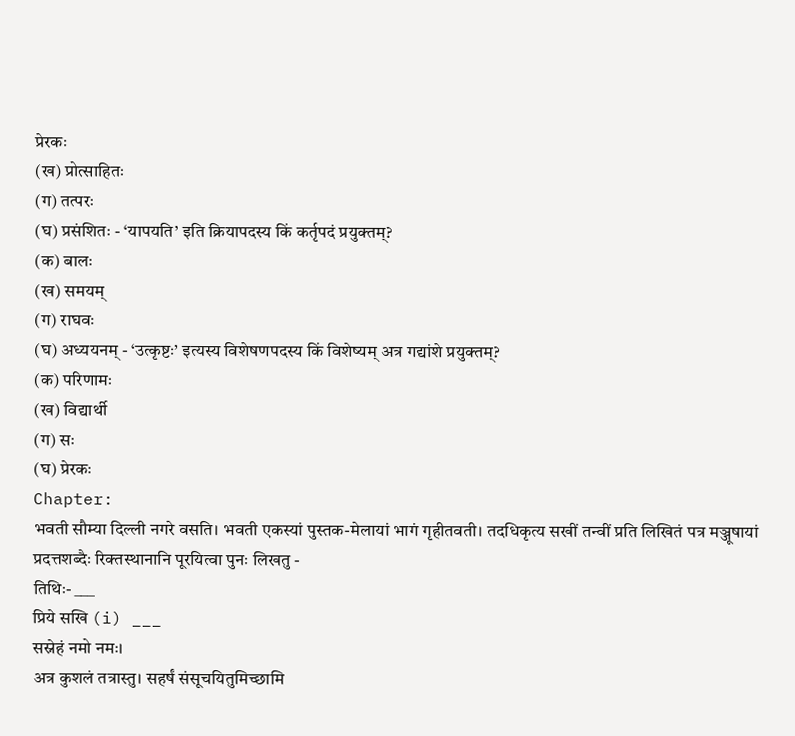प्रेरकः
(ख) प्रोत्साहितः
(ग) तत्परः
(घ) प्रसंशितः - ‘यापयति’ इति क्रियापदस्य किं कर्तृपदं प्रयुक्तम्?
(क) बालः
(ख) समयम्
(ग) राघवः
(घ) अध्ययनम् - ‘उत्कृष्टः’ इत्यस्य विशेषणपदस्य किं विशेष्यम् अत्र गद्यांशे प्रयुक्तम्?
(क) परिणामः
(ख) विद्यार्थी
(ग) सः
(घ) प्रेरकः
Chapter:
भवती सौम्या दिल्ली नगरे वसति। भवती एकस्यां पुस्तक-मेलायां भागं गृहीतवती। तदधिकृत्य सखीं तन्वीं प्रति लिखितं पत्र मञ्जूषायां प्रदत्तशब्दैः रिक्तस्थानानि पूरयित्वा पुनः लिखतु -
तिथिः- ___
प्रिये सखि (i) ___
सस्नेहं नमो नमः।
अत्र कुशलं तत्रास्तु। सहर्षं संसूचयितुमिच्छामि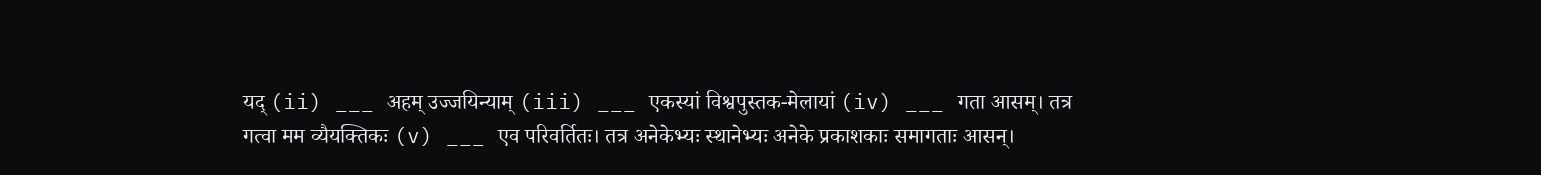यद् (ii) ___ अहम् उज्जयिन्याम् (iii) ___ एकस्यां विश्वपुस्तक-मेलायां (iv) ___ गता आसम्। तत्र गत्वा मम व्यैयक्तिकः (v) ___ एव परिवर्तितः। तत्र अनेकेभ्यः स्थानेभ्यः अनेके प्रकाशकाः समागताः आसन्।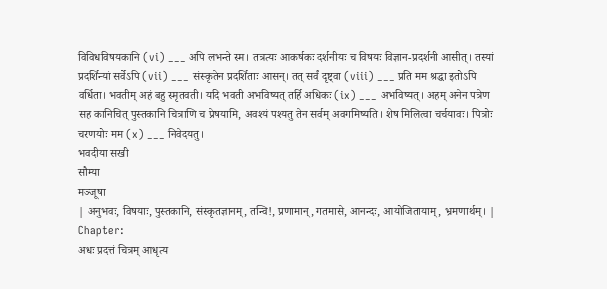विविधविषयकानि (vi) ___ अपि लभन्ते स्म। तत्रत्यः आकर्षकः दर्शनीयः च विषयः विज्ञान-प्रदर्शनी आसीत्। तस्यां प्रदर्शिन्यां सर्वेऽपि (vii) ___ संस्कृतेन प्रदर्शिताः आसन्। तत् सर्वं दृष्ट्वा (viii) ___ प्रति मम श्रद्धा इतोऽपि वर्धिता। भवतीम् अहं बहु स्मृतवती। यदि भवती अभविष्यत् तर्हि अधिकः (ix) ___ अभविष्यत्। अहम् अनेन पत्रेण सह कानिचित् पुस्तकानि चित्राणि च प्रेषयामि, अवश्यं पश्यतु तेन सर्वम् अवगमिष्यति। शेष मिलित्वा चर्चयावः। पित्रोः चरणयोः मम (x) ___ निवेदयतु।
भवदीया सखी
सौम्या
मञ्जूषा
| अनुभवः, विषयाः, पुस्तकानि, संस्कृतज्ञानम्, तन्वि!, प्रणामान्, गतमासे, आनन्दः, आयोजितायाम्, भ्रमणार्थम्। |
Chapter:
अधः प्रदत्तं चित्रम् आधृत्य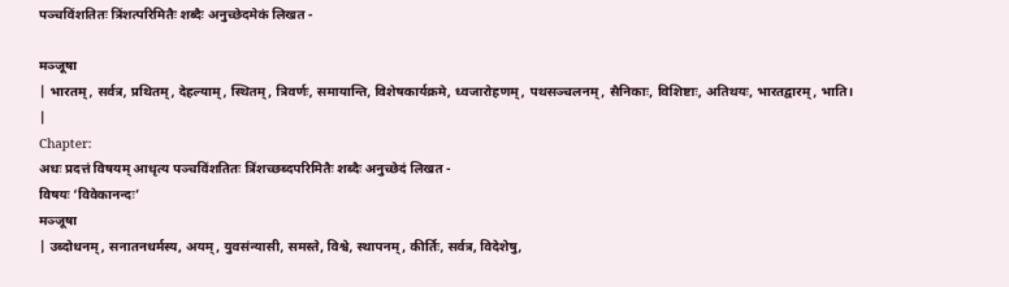पञ्चविंशतितः त्रिंशत्परिमितैः शब्दैः अनुच्छेदमेकं लिखत -

मञ्जूषा
| भारतम्, सर्वत्र, प्रथितम्, देहल्याम्, स्थितम्, त्रिवर्णः, समायान्ति, विशेषकार्यक्रमे, ध्वजारोहणम्, पथसञ्चलनम्, सैनिकाः, विशिष्टाः, अतिथयः, भारतद्वारम्, भाति। |
Chapter:
अधः प्रदत्तं विषयम् आधृत्य पञ्चविंशतितः त्रिंशच्छब्दपरिमितैः शब्दैः अनुच्छेदं लिखत -
विषयः ‘विवेकानन्दः’
मञ्जूषा
| उब्दोधनम्, सनातनधर्मस्य, अयम्, युवसंन्यासी, समस्ते, विश्वे, स्थापनम्, कीर्तिः, सर्वत्र, विदेशेषु,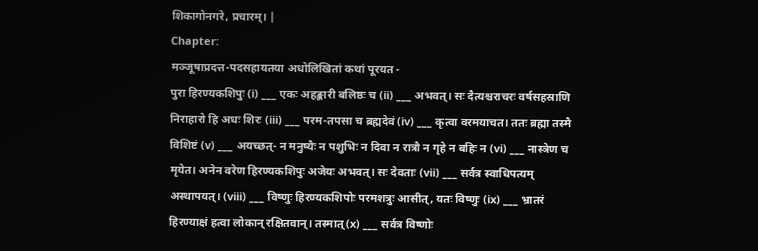शिकागोनगरे, प्रचारम्। |
Chapter:
मञ्जूषाप्रदत्त-पदसहायतया अधोलिखितां कथां पूरयत -
पुरा हिरण्यकशिपुः (i) ___ एकः अहङ्कारी बलिष्ठः च (ii) ___ अभवत्। सः दैत्यश्चराचरः वर्षसहस्राणि निराहारो हि अधः शिरः (iii) ___ परम-तपसा च ब्रह्मदेवं (iv) ___ कृत्वा वरमयाचत। ततः ब्रह्मा तस्मै विशिष्टं (v) ___ अयच्छत्- न मनुष्यैः न पशुभिः न दिवा न रात्रौ न गृहे न बहिः न (vi) ___ नास्त्रेण च मृयेत। अनेन वरेण हिरण्यकशिपुः अजेयः अभवत्। सः देवताः (vii) ___ सर्वत्र स्वाधिपत्यम् अस्थापयत्। (viii) ___ विष्णुः हिरण्यकशिपोः परमशत्रुः आसीत्, यतः विष्णुः (ix) ___ भ्रातरं हिरण्याक्षं हत्वा लोकान् रक्षितवान्। तस्मात् (x) ___ सर्वत्र विष्णोः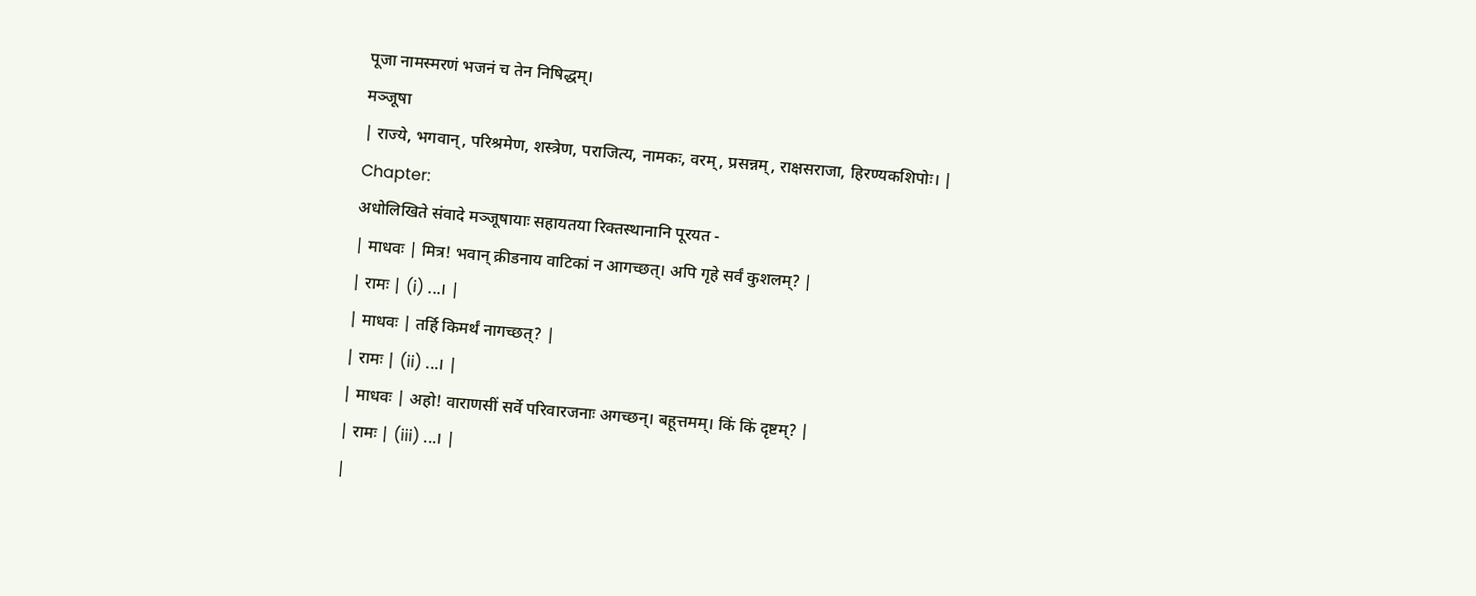पूजा नामस्मरणं भजनं च तेन निषिद्धम्।
मञ्जूषा
| राज्ये, भगवान्, परिश्रमेण, शस्त्रेण, पराजित्य, नामकः, वरम्, प्रसन्नम्, राक्षसराजा, हिरण्यकशिपोः। |
Chapter:
अधोलिखिते संवादे मञ्जूषायाः सहायतया रिक्तस्थानानि पूरयत -
| माधवः | मित्र! भवान् क्रीडनाय वाटिकां न आगच्छत्। अपि गृहे सर्वं कुशलम्? |
| रामः | (i) ...। |
| माधवः | तर्हि किमर्थं नागच्छत्? |
| रामः | (ii) ...। |
| माधवः | अहो! वाराणसीं सर्वे परिवारजनाः अगच्छन्। बहूत्तमम्। किं किं दृष्टम्? |
| रामः | (iii) ...। |
|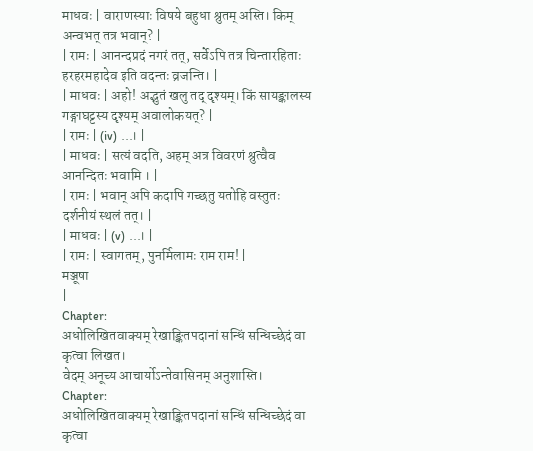माधवः | वाराणस्याः विषये बहुधा श्रुतम् अस्ति। किम् अन्वभत् तत्र भवान्? |
| रामः | आनन्दप्रदं नगरं तत्, सर्वेऽपि तत्र चिन्तारहिताः हरहरमहादेव इति वदन्तः व्रजन्ति। |
| माधवः | अहो! अद्भुतं खलु तद् दृश्यम्। किं सायङ्कालस्य गङ्गाघट्टस्य दृश्यम् अवालोकयत्? |
| रामः | (iv) ...। |
| माधवः | सत्यं वदति, अहम् अत्र विवरणं श्रुत्वैव आनन्दितः भवामि । |
| रामः | भवान् अपि कदापि गच्छतु यतोहि वस्तुतः दर्शनीयं स्थलं तत्। |
| माधवः | (v) ...। |
| रामः | स्वागतम्, पुनर्मिलामः राम राम! |
मञ्जूषा
|
Chapter:
अधोलिखितवाक्यम् रेखाङ्कितपदानां सन्धिं सन्धिच्छेदं वा कृत्वा लिखत।
वेदम् अनूच्य आचार्योऽन्तेवासिनम् अनुशास्ति।
Chapter:
अधोलिखितवाक्यम् रेखाङ्कितपदानां सन्धिं सन्धिच्छेदं वा कृत्वा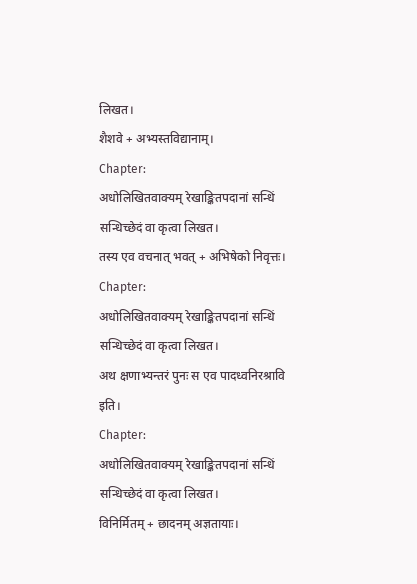लिखत।
शैशवे + अभ्यस्तविद्यानाम्।
Chapter:
अधोलिखितवाक्यम् रेखाङ्कितपदानां सन्धिं सन्धिच्छेदं वा कृत्वा लिखत।
तस्य एव वचनात् भवत् + अभिषेको निवृत्तः।
Chapter:
अधोलिखितवाक्यम् रेखाङ्कितपदानां सन्धिं सन्धिच्छेदं वा कृत्वा लिखत।
अथ क्षणाभ्यन्तरं पुनः स एव पादध्वनिरश्रावि इति।
Chapter:
अधोलिखितवाक्यम् रेखाङ्कितपदानां सन्धिं सन्धिच्छेदं वा कृत्वा लिखत।
विनिर्मितम् + छादनम् अज्ञतायाः।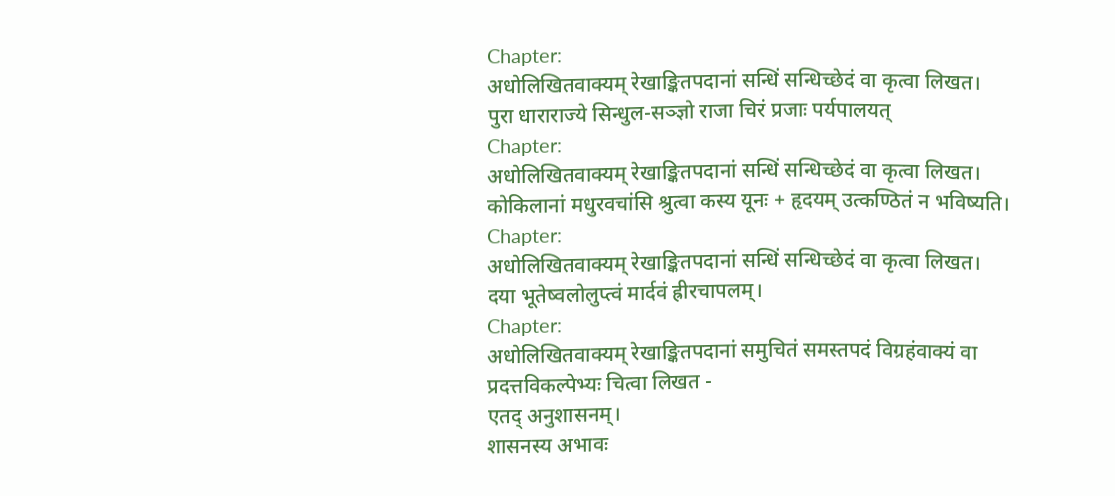Chapter:
अधोलिखितवाक्यम् रेखाङ्कितपदानां सन्धिं सन्धिच्छेदं वा कृत्वा लिखत।
पुरा धाराराज्ये सिन्धुल-सञ्ज्ञो राजा चिरं प्रजाः पर्यपालयत्
Chapter:
अधोलिखितवाक्यम् रेखाङ्कितपदानां सन्धिं सन्धिच्छेदं वा कृत्वा लिखत।
कोकिलानां मधुरवचांसि श्रुत्वा कस्य यूनः + हृदयम् उत्कण्ठितं न भविष्यति।
Chapter:
अधोलिखितवाक्यम् रेखाङ्कितपदानां सन्धिं सन्धिच्छेदं वा कृत्वा लिखत।
दया भूतेष्वलोलुप्त्वं मार्दवं ह्रीरचापलम्।
Chapter:
अधोलिखितवाक्यम् रेखाङ्कितपदानां समुचितं समस्तपदं विग्रहंवाक्यं वा प्रदत्तविकल्पेभ्यः चित्वा लिखत -
एतद् अनुशासनम्।
शासनस्य अभावः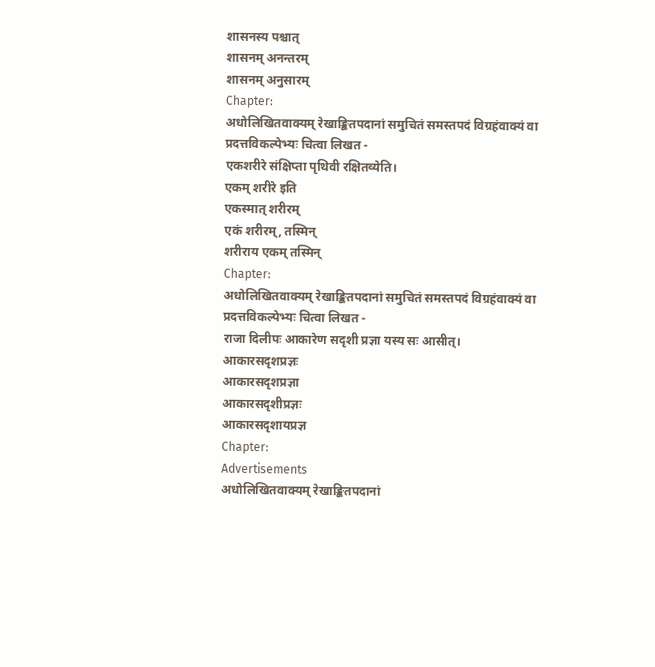शासनस्य पश्चात्
शासनम् अनन्तरम्
शासनम् अनुसारम्
Chapter:
अधोलिखितवाक्यम् रेखाङ्कितपदानां समुचितं समस्तपदं विग्रहंवाक्यं वा प्रदत्तविकल्पेभ्यः चित्वा लिखत -
एकशरीरे संक्षिप्ता पृथिवी रक्षितव्येति।
एकम् शरीरे इति
एकस्मात् शरीरम्
एकं शरीरम्, तस्मिन्
शरीराय एकम् तस्मिन्
Chapter:
अधोलिखितवाक्यम् रेखाङ्कितपदानां समुचितं समस्तपदं विग्रहंवाक्यं वा प्रदत्तविकल्पेभ्यः चित्वा लिखत -
राजा दिलीपः आकारेण सदृशी प्रज्ञा यस्य सः आसीत्।
आकारसदृशप्रज्ञः
आकारसदृशप्रज्ञा
आकारसदृशीप्रज्ञः
आकारसदृशायप्रज्ञ
Chapter:
Advertisements
अधोलिखितवाक्यम् रेखाङ्कितपदानां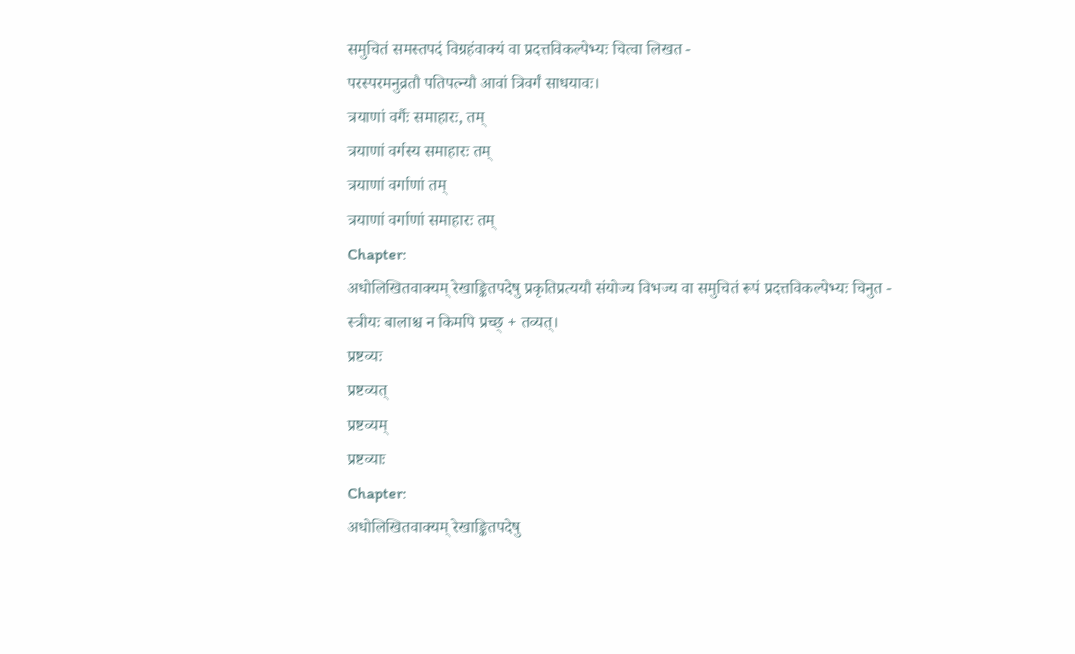समुचितं समस्तपदं विग्रहंवाक्यं वा प्रदत्तविकल्पेभ्यः चित्वा लिखत -
परस्परमनुव्रतौ पतिपत्न्यौ आवां त्रिवर्गं साधयावः।
त्रयाणां वर्गैः समाहारः, तम्
त्रयाणां वर्गस्य समाहारः तम्
त्रयाणां वर्गाणां तम्
त्रयाणां वर्गाणां समाहारः तम्
Chapter:
अधोलिखितवाक्यम् रेखाङ्कितपदेषु प्रकृतिप्रत्ययौ संयोज्य विभज्य वा समुचितं रूपं प्रदत्तविकल्पेभ्यः चिनुत -
स्त्रीयः बालाश्च न किमपि प्रच्छ् + तव्यत्।
प्रष्टव्यः
प्रष्टव्यत्
प्रष्टव्यम्
प्रष्टव्याः
Chapter:
अधोलिखितवाक्यम् रेखाङ्कितपदेषु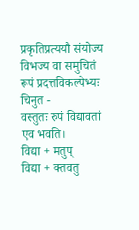प्रकृतिप्रत्ययौ संयोज्य विभज्य वा समुचितं रूपं प्रदत्तविकल्पेभ्यः चिनुत -
वस्तुतः रुपं विद्यावतां एव भवति।
विद्या + मतुप्
विद्या + क्तवतु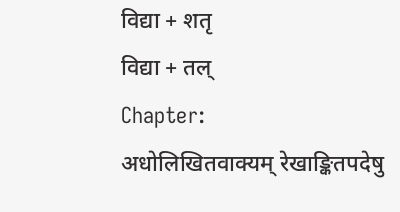विद्या + शतृ
विद्या + तल्
Chapter:
अधोलिखितवाक्यम् रेखाङ्कितपदेषु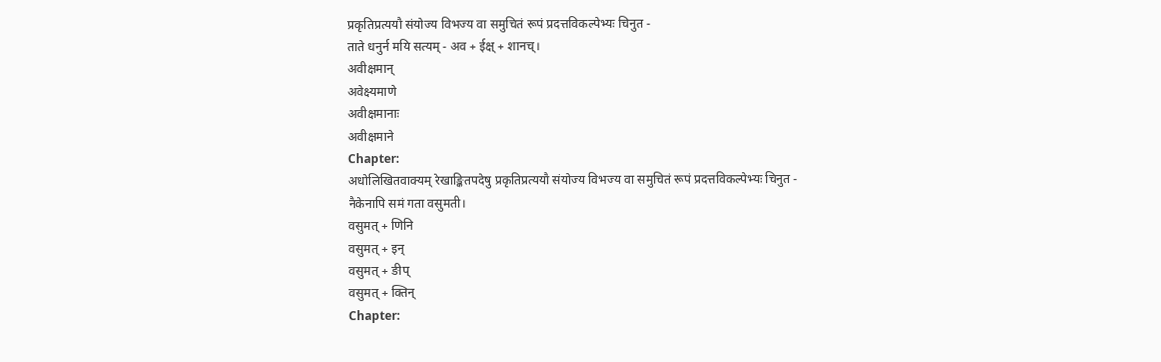प्रकृतिप्रत्ययौ संयोज्य विभज्य वा समुचितं रूपं प्रदत्तविकल्पेभ्यः चिनुत -
ताते धनुर्न मयि सत्यम् - अव + ईक्ष् + शानच्।
अवीक्षमान्
अवेक्ष्यमाणे
अवीक्षमानाः
अवीक्षमाने
Chapter:
अधोलिखितवाक्यम् रेखाङ्कितपदेषु प्रकृतिप्रत्ययौ संयोज्य विभज्य वा समुचितं रूपं प्रदत्तविकल्पेभ्यः चिनुत -
नैकेनापि समं गता वसुमती।
वसुमत् + णिनि
वसुमत् + इन्
वसुमत् + ङीप्
वसुमत् + क्तिन्
Chapter: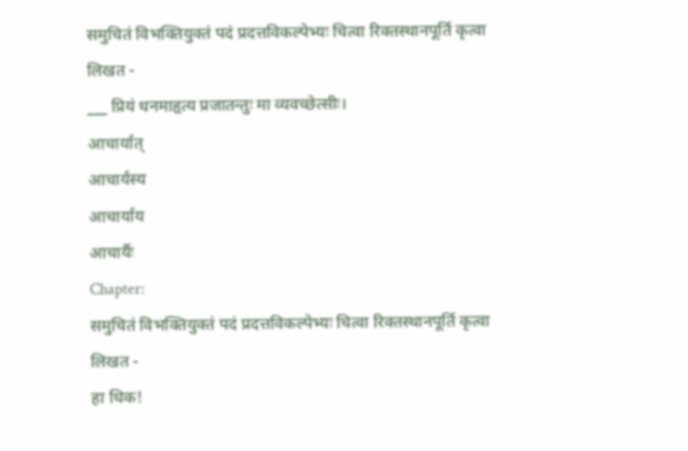समुचितं विभक्तियुक्तं पदं प्रदत्तविकल्पेभ्यः चित्वा रिक्तस्थानपूर्ति कृत्वा लिखत -
___ प्रियं धनमाहृत्य प्रजातन्तुः मा व्यवच्छेत्सीः।
आचार्यात्
आचार्यस्य
आचार्याय
आचार्यैः
Chapter:
समुचितं विभक्तियुक्तं पदं प्रदत्तविकल्पेभ्यः चित्वा रिक्तस्थानपूर्ति कृत्वा लिखत -
हा धिक!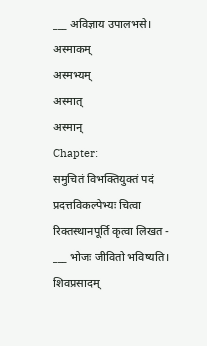___ अविज्ञाय उपालभसे।
अस्माकम्
अस्मभ्यम्
अस्मात्
अस्मान्
Chapter:
समुचितं विभक्तियुक्तं पदं प्रदत्तविकल्पेभ्यः चित्वा रिक्तस्थानपूर्ति कृत्वा लिखत -
___ भोजः जीवितो भविष्यति।
शिवप्रसादम्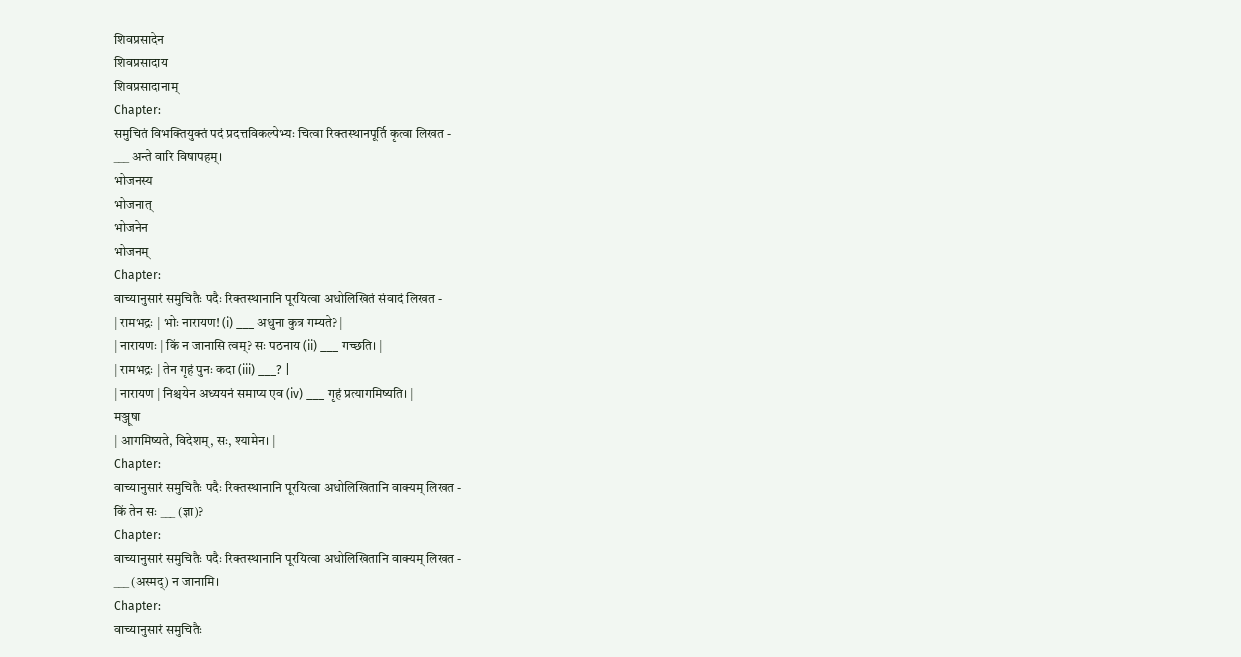शिवप्रसादेन
शिवप्रसादाय
शिवप्रसादानाम्
Chapter:
समुचितं विभक्तियुक्तं पदं प्रदत्तविकल्पेभ्यः चित्वा रिक्तस्थानपूर्ति कृत्वा लिखत -
___ अन्ते वारि विषापहम्।
भोजनस्य
भोजनात्
भोजनेन
भोजनम्
Chapter:
वाच्यानुसारं समुचितैः पदैः रिक्तस्थानानि पूरयित्वा अधोलिखितं संवादं लिखत -
| रामभद्रः | भोः नारायण! (i) ___ अधुना कुत्र गम्यते? |
| नारायणः | किं न जानासि त्वम्? सः पठनाय (ii) ___ गच्छति। |
| रामभद्रः | तेन गृहं पुनः कदा (iii) ___? |
| नारायण | निश्चयेन अध्ययनं समाप्य एव (iv) ___ गृहं प्रत्यागमिष्यति। |
मञ्जूषा
| आगमिष्यते, विदेशम्, सः, श्यामेन। |
Chapter:
वाच्यानुसारं समुचितैः पदैः रिक्तस्थानानि पूरयित्वा अधोलिखितानि वाक्यम् लिखत -
किं तेन सः ___ (ज्ञा)?
Chapter:
वाच्यानुसारं समुचितैः पदैः रिक्तस्थानानि पूरयित्वा अधोलिखितानि वाक्यम् लिखत -
___ (अस्मद्) न जानामि।
Chapter:
वाच्यानुसारं समुचितैः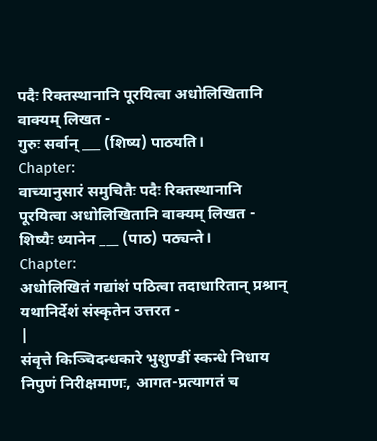पदैः रिक्तस्थानानि पूरयित्वा अधोलिखितानि वाक्यम् लिखत -
गुरुः सर्वान् ___ (शिष्य) पाठयति।
Chapter:
वाच्यानुसारं समुचितैः पदैः रिक्तस्थानानि पूरयित्वा अधोलिखितानि वाक्यम् लिखत -
शिष्यैः ध्यानेन ___ (पाठ) पठ्यन्ते।
Chapter:
अधोलिखितं गद्यांशं पठित्वा तदाधारितान् प्रश्रान् यथानिर्देशं संस्कृतेन उत्तरत -
|
संवृत्ते किञ्चिदन्धकारे भुशुण्डीं स्कन्धे निधाय निपुणं निरीक्षमाणः, आगत-प्रत्यागतं च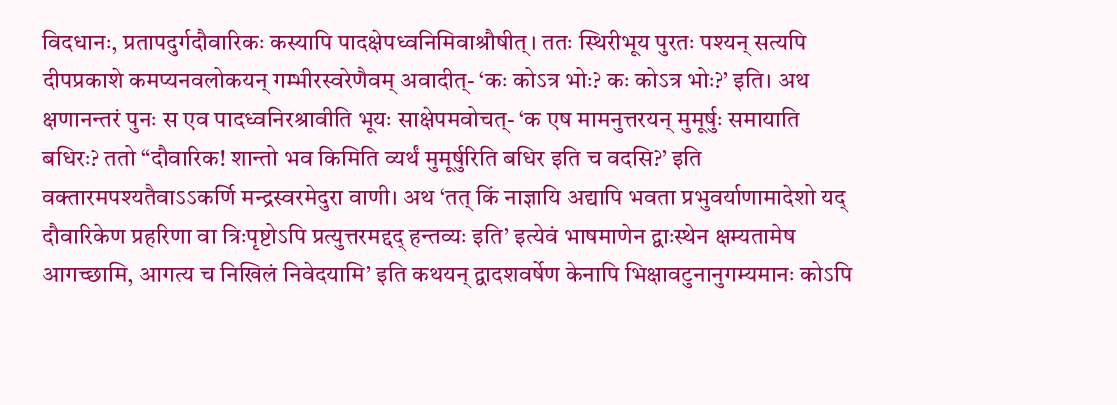विदधानः, प्रतापदुर्गदौवारिकः कस्यापि पादक्षेपध्वनिमिवाश्रौषीत्। ततः स्थिरीभूय पुरतः पश्यन् सत्यपि दीपप्रकाशे कमप्यनवलोकयन् गम्भीरस्वरेणैवम् अवादीत्- ‘कः कोऽत्र भोः? कः कोऽत्र भोः?’ इति। अथ क्षणानन्तरं पुनः स एव पादध्वनिरश्रावीति भूयः साक्षेपमवोचत्- ‘क एष मामनुत्तरयन् मुमूर्षुः समायाति बधिरः? ततो “दौवारिक! शान्तो भव किमिति व्यर्थं मुमूर्षुरिति बधिर इति च वदसि?’ इति वक्तारमपश्यतैवाऽऽकर्णि मन्द्रस्वरमेदुरा वाणी। अथ ‘तत् किं नाज्ञायि अद्यापि भवता प्रभुवर्याणामादेशो यद् दौवारिकेण प्रहरिणा वा त्रिःपृष्टोऽपि प्रत्युत्तरमद्दद् हन्तव्यः इति’ इत्येवं भाषमाणेन द्वाःस्थेन क्षम्यतामेष आगच्छामि, आगत्य च निखिलं निवेदयामि’ इति कथयन् द्वादशवर्षेण केनापि भिक्षावटुनानुगम्यमानः कोऽपि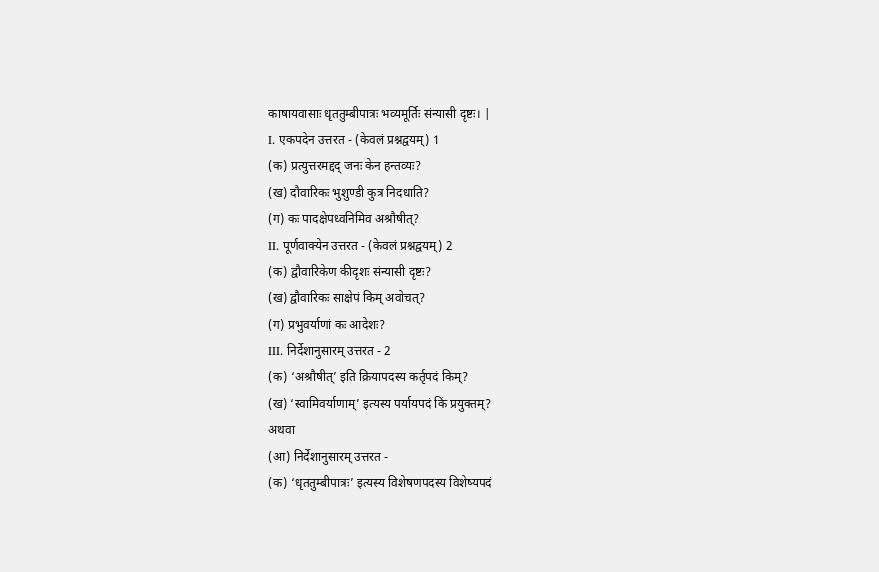काषायवासाः धृततुम्बीपात्रः भव्यमूर्तिः संन्यासी दृष्टः। |
I. एकपदेन उत्तरत - (केवलं प्रश्नद्वयम्) 1
(क) प्रत्युत्तरमद्दद् जनः केन हन्तव्यः?
(ख) दौवारिकः भुशुण्डी कुत्र निदधाति?
(ग) कः पादक्षेपध्वनिमिव अश्रौषीत्?
II. पूर्णवाक्येन उत्तरत - (केवलं प्रश्नद्वयम्) 2
(क) द्वौवारिकेण कीदृशः संन्यासी दृष्टः?
(ख) द्वौवारिकः साक्षेपं किम् अवोचत्?
(ग) प्रभुवर्याणां कः आदेशः?
III. निर्देशानुसारम् उत्तरत - 2
(क) ‘अश्रौषीत्’ इति क्रियापदस्य कर्तृपदं किम्?
(ख) ‘स्वामिवर्याणाम्’ इत्यस्य पर्यायपदं किं प्रयुक्तम्?
अथवा
(आ) निर्देशानुसारम् उत्तरत -
(क) ‘धृततुम्बीपात्रः’ इत्यस्य विशेषणपदस्य विशेष्यपदं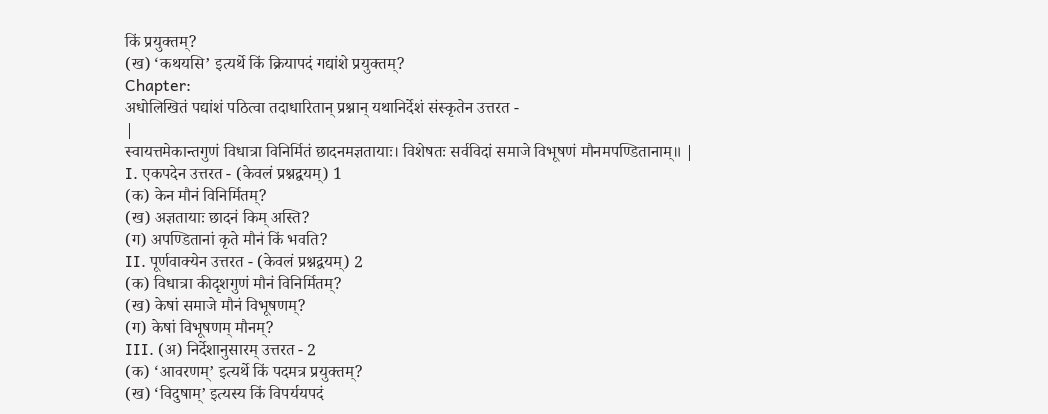किं प्रयुक्तम्?
(ख) ‘कथयसि’ इत्यर्थे किं क्रियापदं गद्यांशे प्रयुक्तम्?
Chapter:
अधोलिखितं पद्यांशं पठित्वा तदाधारितान् प्रश्नान् यथानिर्देशं संस्कृतेन उत्तरत -
|
स्वायत्तमेकान्तगुणं विधात्रा विनिर्मितं छादनमज्ञतायाः। विशेषतः सर्वविदां समाजे विभूषणं मौनमपण्डितानाम्॥ |
I. एकपदेन उत्तरत - (केवलं प्रश्नद्वयम्) 1
(क) केन मौनं विनिर्मितम्?
(ख) अज्ञतायाः छादनं किम् अस्ति?
(ग) अपण्डितानां कृते मौनं किं भवति?
II. पूर्णवाक्येन उत्तरत - (केवलं प्रश्नद्वयम्) 2
(क) विधात्रा कीदृशगुणं मौनं विनिर्मितम्?
(ख) केषां समाजे मौनं विभूषणम्?
(ग) केषां विभूषणम् मौनम्?
III. (अ) निर्देशानुसारम् उत्तरत - 2
(क) ‘आवरणम्’ इत्यर्थे किं पदमत्र प्रयुक्तम्?
(ख) ‘विदुषाम्’ इत्यस्य किं विपर्ययपदं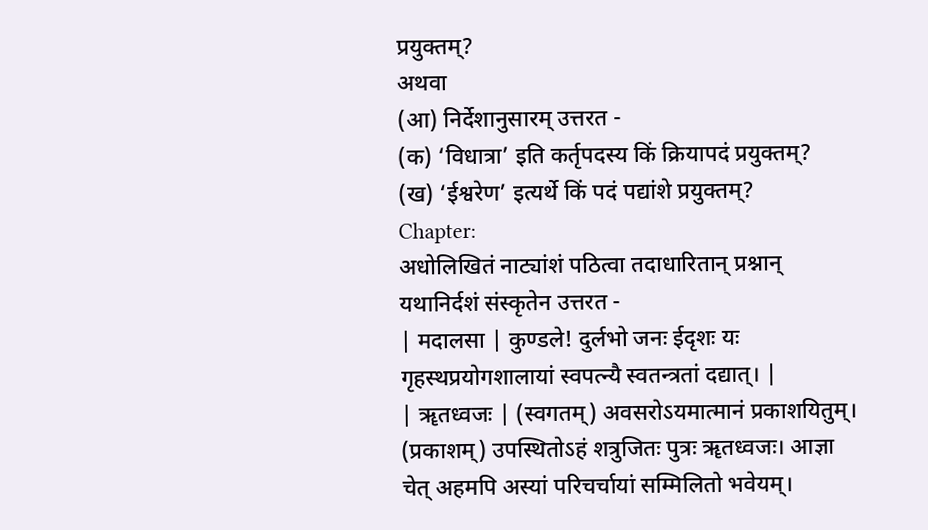प्रयुक्तम्?
अथवा
(आ) निर्देशानुसारम् उत्तरत -
(क) ‘विधात्रा’ इति कर्तृपदस्य किं क्रियापदं प्रयुक्तम्?
(ख) ‘ईश्वरेण’ इत्यर्थे किं पदं पद्यांशे प्रयुक्तम्?
Chapter:
अधोलिखितं नाट्यांशं पठित्वा तदाधारितान् प्रश्नान् यथानिर्दशं संस्कृतेन उत्तरत -
| मदालसा | कुण्डले! दुर्लभो जनः ईदृशः यः गृहस्थप्रयोगशालायां स्वपत्न्यै स्वतन्त्रतां दद्यात्। |
| ॠतध्वजः | (स्वगतम्) अवसरोऽयमात्मानं प्रकाशयितुम्। (प्रकाशम्) उपस्थितोऽहं शत्रुजितः पुत्रः ॠतध्वजः। आज्ञा चेत् अहमपि अस्यां परिचर्चायां सम्मिलितो भवेयम्।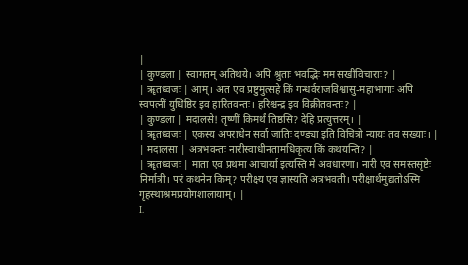|
| कुण्डला | स्वागतम् अतिथये। अपि श्रुताः भवद्भिः मम सखीविचाराः? |
| ॠतध्वजः | आम्। अत एव प्रष्टुमुत्सहे किं गन्धर्वराजविश्वासु-महाभागाः अपि स्वपत्नीं युधिष्ठिर इव हारितवन्तः। हरिश्चन्द्र इव विक्रीतवन्तः? |
| कुण्डला | मदालसे! तृष्णीं किमर्थं तिष्ठसि? देहि प्रत्युत्तरम्। |
| ॠतध्वजः | एकस्य अपराधेन सर्वा जातिः दण्ड्या इति विचित्रो न्यायः तव सख्याः। |
| मदालसा | अत्रभवन्तः नारीस्वाधीनतामधिकृत्य किं कथयन्ति? |
| ॠतध्वजः | माता एव प्रथमा आचार्या इत्यस्ति मे अवधारणा। नारी एव समस्तसृष्टेः निर्मात्री। परं कथनेन किम्? परीक्ष्य एव ज्ञास्यति अत्रभवती। परीक्षार्थमुद्यतोऽस्मि गृहस्थाश्रमप्रयोगशालायाम्। |
I.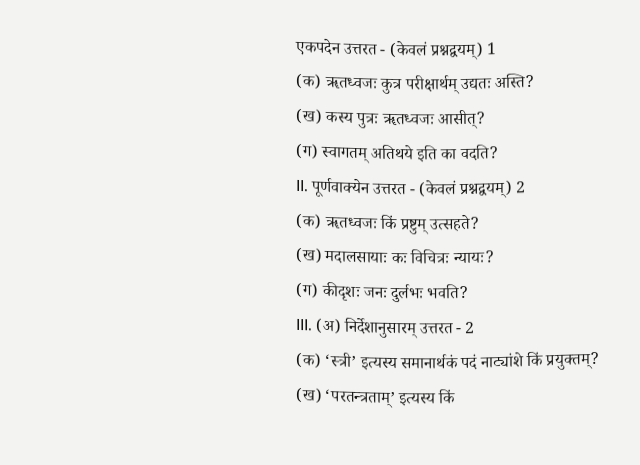एकपदेन उत्तरत - (केवलं प्रश्नद्वयम्) 1
(क) ॠतध्वजः कुत्र परीक्षार्थम् उद्यतः अस्ति?
(ख) कस्य पुत्रः ॠतध्वजः आसीत्?
(ग) स्वागतम् अतिथये इति का वदति?
II. पूर्णवाक्येन उत्तरत - (केवलं प्रश्नद्वयम्) 2
(क) ॠतध्वजः किं प्रष्टुम् उत्सहते?
(ख) मदालसायाः कः विचित्रः न्यायः?
(ग) कीदृशः जनः दुर्लभः भवति?
III. (अ) निर्देशानुसारम् उत्तरत - 2
(क) ‘स्त्री’ इत्यस्य समानार्थकं पदं नाट्यांशे किं प्रयुक्तम्?
(ख) ‘परतन्त्रताम्’ इत्यस्य किं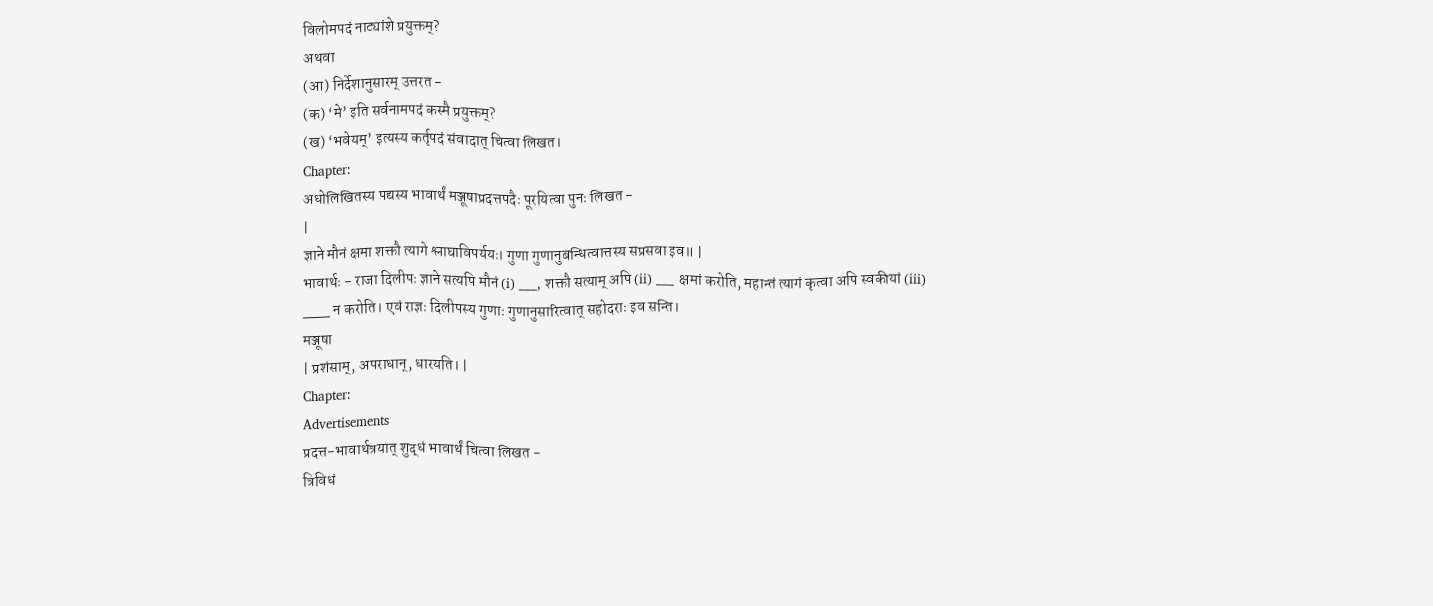विलोमपदं नाट्यांशे प्रयुक्तम्?
अथवा
(आ) निर्देशानुसारम् उत्तरत -
(क) ‘मे’ इति सर्वनामपदं कस्मै प्रयुक्तम्?
(ख) ‘भवेयम्’ इत्यस्य कर्तृपदं संवादात् चित्वा लिखत।
Chapter:
अधोलिखितस्य पद्यस्य भावार्थं मञ्जूषाप्रदत्तपदैः पूरयित्वा पुनः लिखत -
|
ज्ञाने मौनं क्षमा शक्तौ त्यागे श्लाघाविपर्ययः। गुणा गुणानुबन्धित्वात्तस्य सप्रसवा इव॥ |
भावार्थः - राजा दिलीपः ज्ञाने सत्यपि मौनं (i) ___, शक्तौ सत्याम् अपि (ii) ___ क्षमां करोति, महान्तं त्यागं कृत्वा अपि स्वकीयां (iii) ___ न करोति। एवं राज्ञः दिलीपस्य गुणाः गुणानुसारित्वात् सहोदराः इव सन्ति।
मञ्जूषा
| प्रशंसाम्, अपराधान्, धारयति। |
Chapter:
Advertisements
प्रदत्त-भावार्थत्रयात् शुद्धं भावार्थं चित्वा लिखत -
त्रिविधं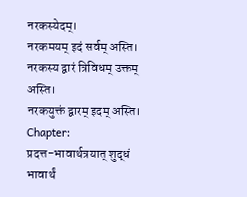नरकस्येदम्।
नरकमयम् इदं सर्वम् अस्ति।
नरकस्य द्वारं त्रिविधम् उक्तम् अस्ति।
नरकयुक्तं द्वारम् इदम् अस्ति।
Chapter:
प्रदत्त-भावार्थत्रयात् शुद्धं भावार्थं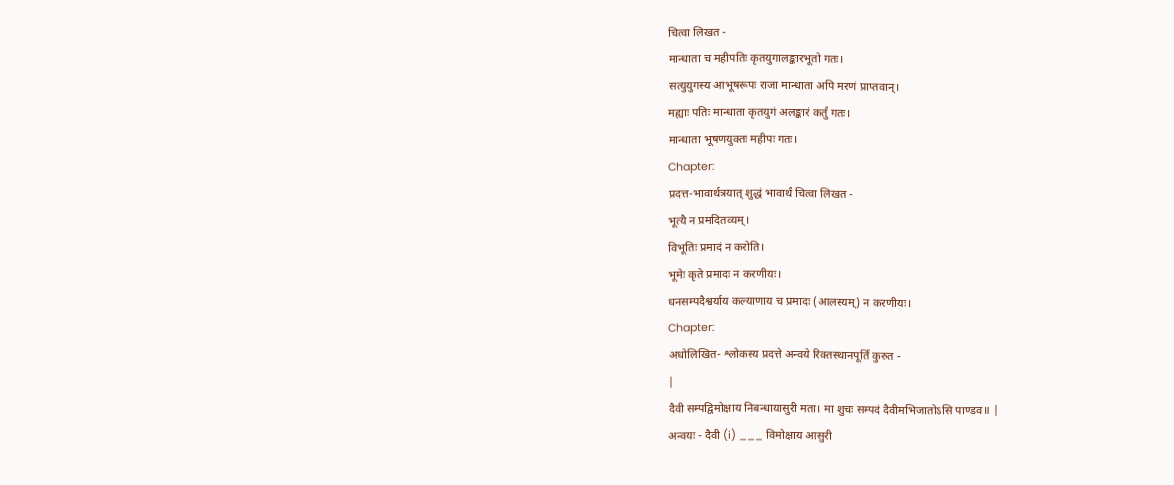चित्वा लिखत -
मान्धाता च महीपतिः कृतयुगालङ्कारभूतो गतः।
सत्युयुगस्य आभूषरूपः राजा मान्धाता अपि मरणं प्राप्तवान्।
मह्याः पतिः मान्धाता कृतयुगं अलङ्कारं कर्तुं गतः।
मान्धाता भूषणयुक्तः महीपः गतः।
Chapter:
प्रदत्त-भावार्थत्रयात् शुद्धं भावार्थं चित्वा लिखत -
भूत्यै न प्रमदितव्यम्।
विभूतिः प्रमादं न करोति।
भूमेः कृते प्रमादः न करणीयः।
धनसम्पदैश्वर्याय कल्याणाय च प्रमादः (आलस्यम्) न करणीयः।
Chapter:
अधोलिखित- श्लोकस्य प्रदत्ते अन्वये रिक्तस्थानपूर्तिं कुरुत -
|
दैवी सम्पद्विमोक्षाय निबन्धायासुरी मता। मा शुचः सम्पदं दैवीमभिजातोऽसि पाण्डव॥ |
अन्वयः - दैवी (i) ___ विमोक्षाय आसुरी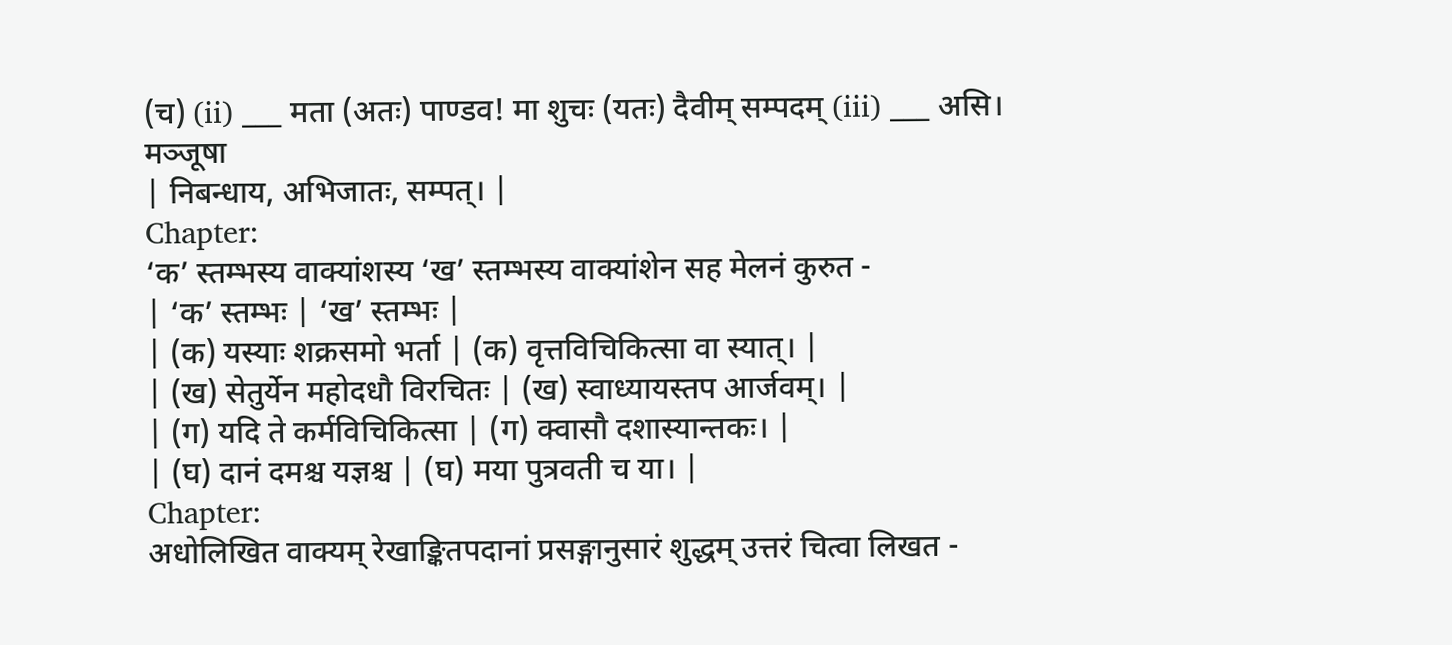(च) (ii) ___ मता (अतः) पाण्डव! मा शुचः (यतः) दैवीम् सम्पदम् (iii) ___ असि।
मञ्जूषा
| निबन्धाय, अभिजातः, सम्पत्। |
Chapter:
‘क’ स्तम्भस्य वाक्यांशस्य ‘ख’ स्तम्भस्य वाक्यांशेन सह मेलनं कुरुत -
| ‘क’ स्तम्भः | ‘ख’ स्तम्भः |
| (क) यस्याः शक्रसमो भर्ता | (क) वृत्तविचिकित्सा वा स्यात्। |
| (ख) सेतुर्येन महोदधौ विरचितः | (ख) स्वाध्यायस्तप आर्जवम्। |
| (ग) यदि ते कर्मविचिकित्सा | (ग) क्वासौ दशास्यान्तकः। |
| (घ) दानं दमश्च यज्ञश्च | (घ) मया पुत्रवती च या। |
Chapter:
अधोलिखित वाक्यम् रेखाङ्कितपदानां प्रसङ्गानुसारं शुद्धम् उत्तरं चित्वा लिखत -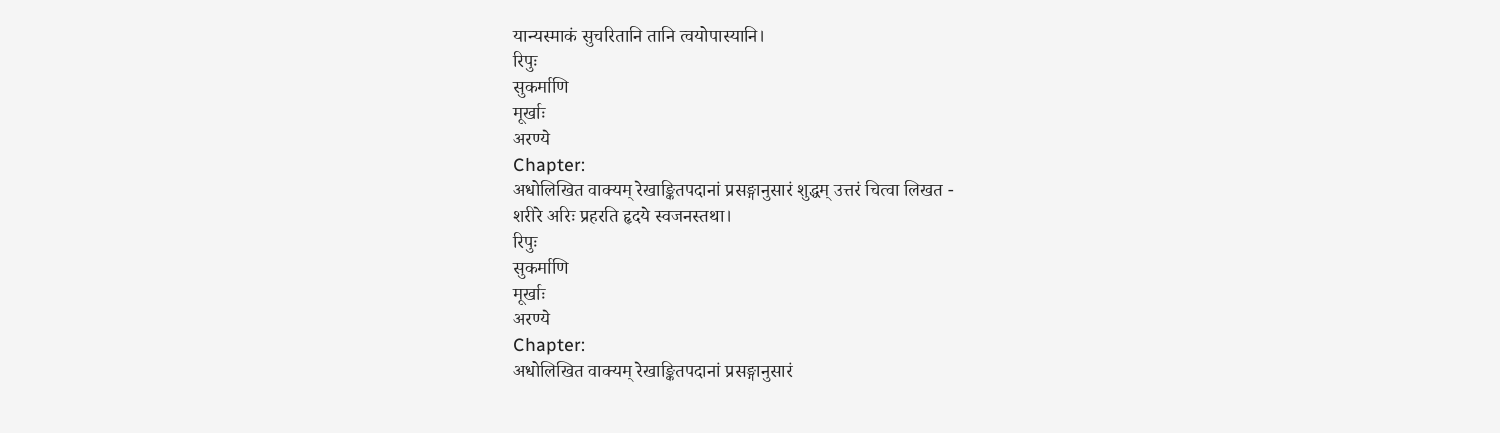यान्यस्माकं सुचरितानि तानि त्वयोपास्यानि।
रिपुः
सुकर्माणि
मूर्खाः
अरण्ये
Chapter:
अधोलिखित वाक्यम् रेखाङ्कितपदानां प्रसङ्गानुसारं शुद्धम् उत्तरं चित्वा लिखत -
शरीरे अरिः प्रहरति हृदये स्वजनस्तथा।
रिपुः
सुकर्माणि
मूर्खाः
अरण्ये
Chapter:
अधोलिखित वाक्यम् रेखाङ्कितपदानां प्रसङ्गानुसारं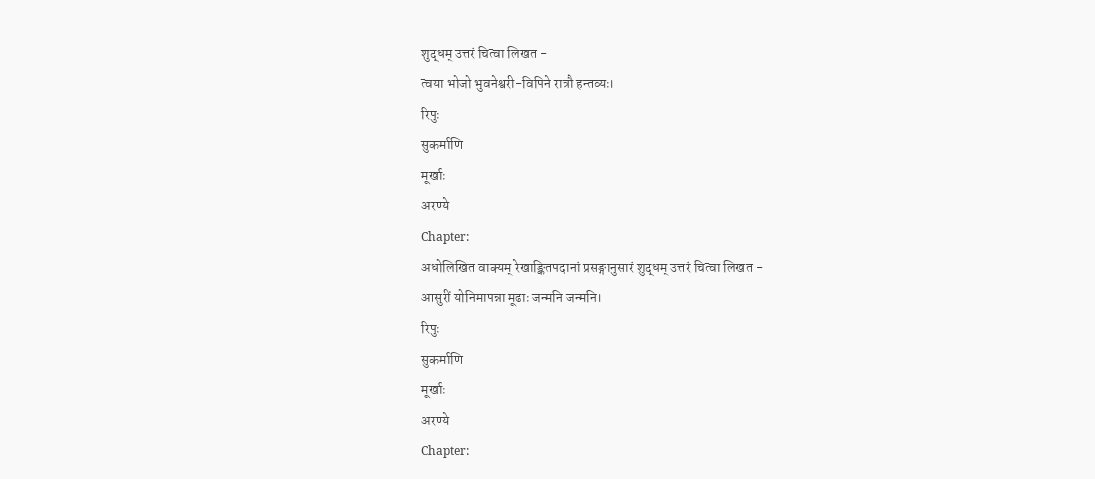शुद्धम् उत्तरं चित्वा लिखत -
त्वया भोजो भुवनेश्वरी-विपिने रात्रौ हन्तव्यः।
रिपुः
सुकर्माणि
मूर्खाः
अरण्ये
Chapter:
अधोलिखित वाक्यम् रेखाङ्कितपदानां प्रसङ्गानुसारं शुद्धम् उत्तरं चित्वा लिखत -
आसुरीं योनिमापन्ना मूढाः जन्मनि जन्मनि।
रिपुः
सुकर्माणि
मूर्खाः
अरण्ये
Chapter: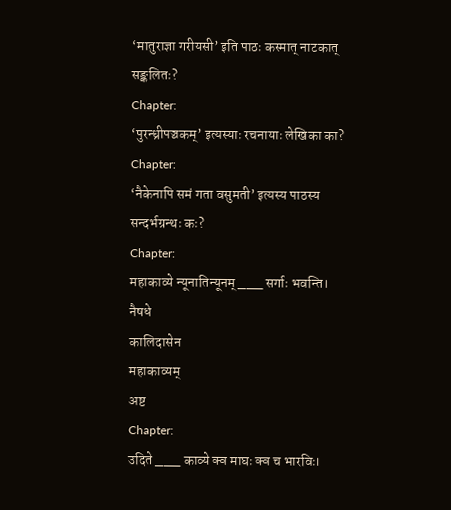‘मातुराज्ञा गरीयसी’ इति पाठः कस्मात् नाटकात् सङ्कलितः?
Chapter:
‘पुरन्ध्रीपञ्चकम्’ इत्यस्याः रचनायाः लेखिका का?
Chapter:
‘नैकेनापि समं गता वसुमती’ इत्यस्य पाठस्य सन्दर्भग्रन्थः कः?
Chapter:
महाकाव्ये न्यूनातिन्यूनम् ___ सर्गाः भवन्ति।
नैषधे
कालिदासेन
महाकाव्यम्
अष्ट
Chapter:
उदिते ___ काव्ये क्व माघः क्व च भारविः।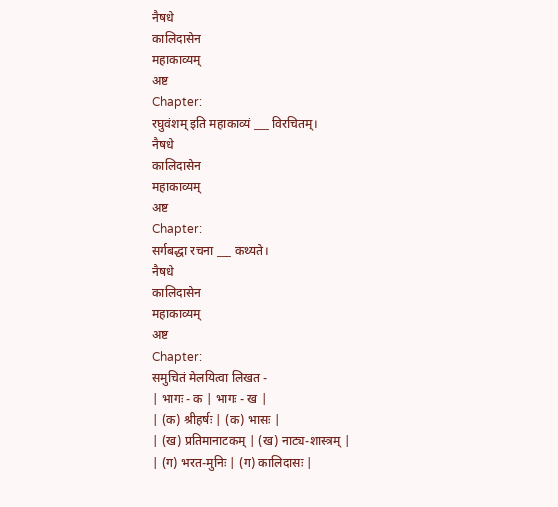नैषधे
कालिदासेन
महाकाव्यम्
अष्ट
Chapter:
रघुवंशम् इति महाकाव्यं ___ विरचितम्।
नैषधे
कालिदासेन
महाकाव्यम्
अष्ट
Chapter:
सर्गबद्धा रचना ___ कथ्यते।
नैषधे
कालिदासेन
महाकाव्यम्
अष्ट
Chapter:
समुचितं मेलयित्वा लिखत -
| भागः - क | भागः - ख |
| (क) श्रीहर्षः | (क) भासः |
| (ख) प्रतिमानाटकम् | (ख) नाट्य-शास्त्रम् |
| (ग) भरत-मुनिः | (ग) कालिदासः |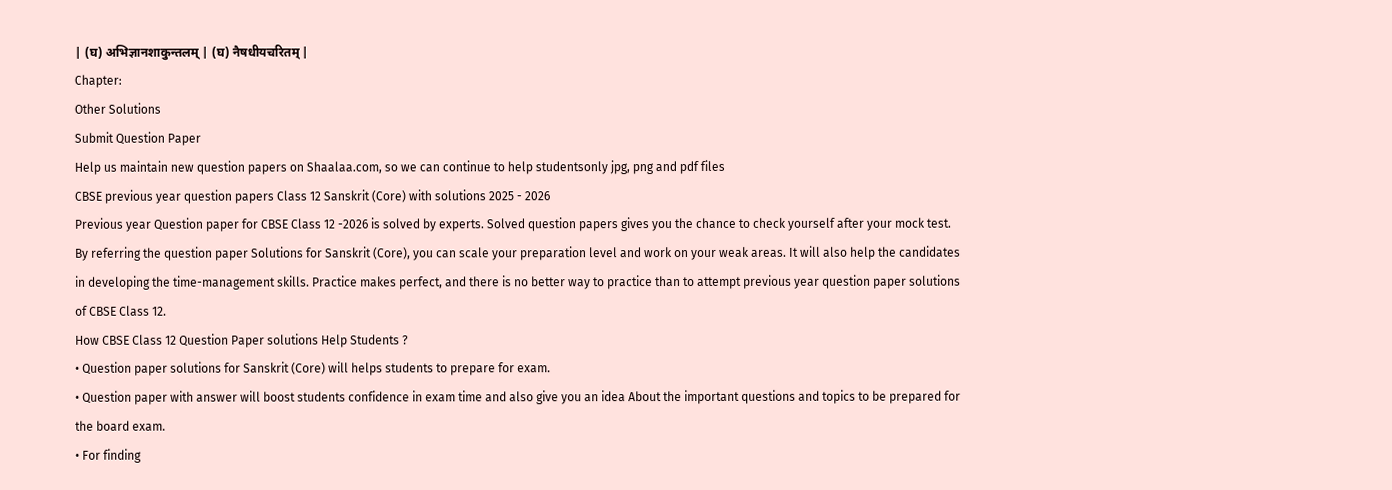| (घ) अभिज्ञानशाकुन्तलम् | (घ) नैषधीयचरितम् |
Chapter:
Other Solutions
Submit Question Paper
Help us maintain new question papers on Shaalaa.com, so we can continue to help studentsonly jpg, png and pdf files
CBSE previous year question papers Class 12 Sanskrit (Core) with solutions 2025 - 2026
Previous year Question paper for CBSE Class 12 -2026 is solved by experts. Solved question papers gives you the chance to check yourself after your mock test.
By referring the question paper Solutions for Sanskrit (Core), you can scale your preparation level and work on your weak areas. It will also help the candidates in developing the time-management skills. Practice makes perfect, and there is no better way to practice than to attempt previous year question paper solutions of CBSE Class 12.
How CBSE Class 12 Question Paper solutions Help Students ?
• Question paper solutions for Sanskrit (Core) will helps students to prepare for exam.
• Question paper with answer will boost students confidence in exam time and also give you an idea About the important questions and topics to be prepared for the board exam.
• For finding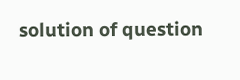solution of question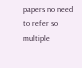papers no need to refer so multiple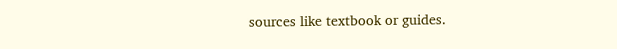sources like textbook or guides.